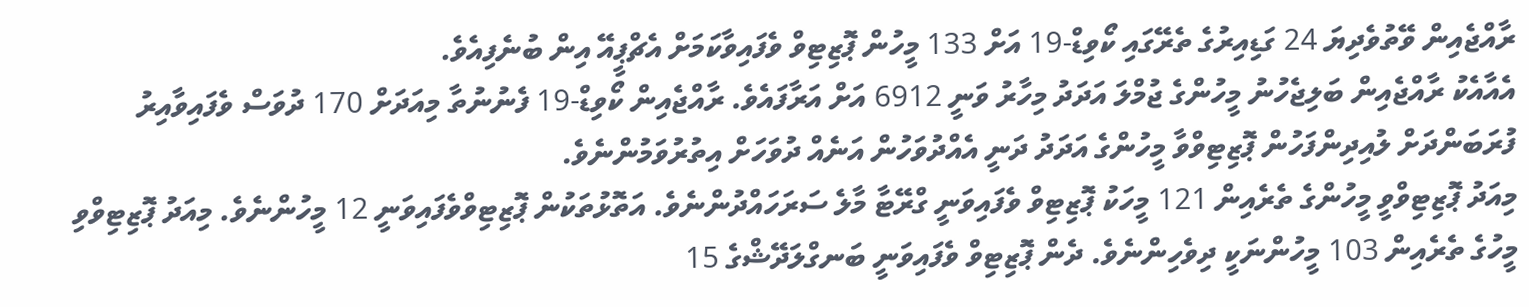ރާއްޖެއިން ވޭތުވެދިޔަ 24 ގަޑިއިރުގެ ތެރޭގައި ކޯވިޑް-19 އަށް 133 މީހުން ޕޮޒިޓިވް ވެފައިވާކަމަށް އެޗްޕީއޭ އިން ބުނެފިއެވެ.
އެއާއެކު ރާއްޖެއިން ބަލިޖެހުނު މީހުންގެ ޖުމްލަ އަދަދު މިހާރު ވަނީ 6912 އަށް އަރާފައެވެ. ރާއްޖެއިން ކޯވިޑް-19 ފެނުނުތާ މިއަދަށް 170 ދުވަސް ވެފައިވާއިރު ފުރަބަންދަށް ލުއިދިންފަހުން ޕޮޒިޓިވްވާ މީހުންގެ އަދަދު ދަނީ އެއްދުވަހުން އަނެއް ދުވަހަށް އިތުރުވަމުންނެވެ.
މިއަދު ޕޮޒިޓިވްވީ މީހުންގެ ތެރެއިން 121 މީހަކު ޕޮޒިޓިވް ވެފައިވަނީ ގްރޭޓާ މާލެ ސަރަހައްދުންނެވެ. އަތޮޅުތަކުން ޕޮޒިޓިވްވެފައިވަނީ 12 މީހުންނެވެ. މިއަދު ޕޮޒިޓިވްވި މީހުގެ ތެރެއިން 103 މީހުންނަކީ ދިވެހިންނެވެ. ދެން ޕޮޒިޓިވް ވެފައިވަނީ ބަނގްލަދޭޝްގެ 15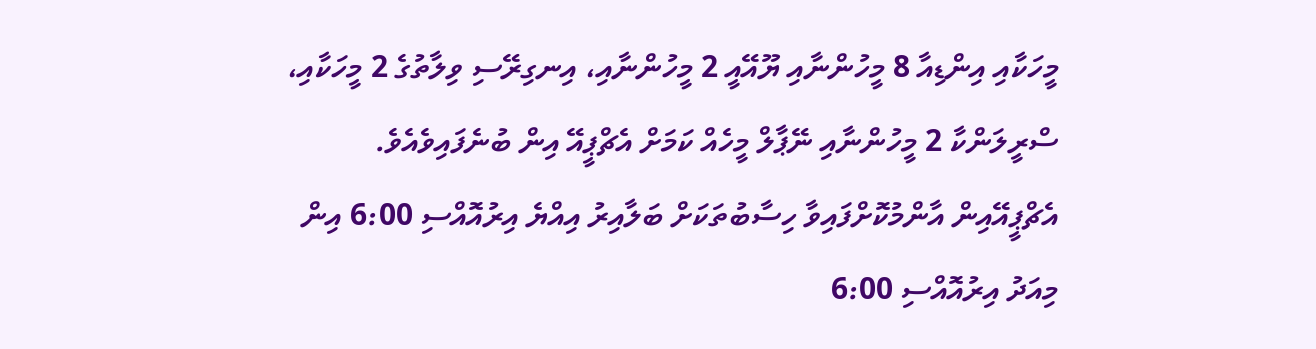މީހަކާއި އިންޑިއާ 8 މީހުންނާއި ޔޫއޭއީ 2 މީހުންނާއި، އިނގިރޭސި ވިލާތުގެ 2 މީހަކާއި، ސްރީލަންކާ 2 މީހުންނާއި ނޭޕާލް މީހެއް ކަމަށް އެޗްޕީއޭ އިން ބުނެފައިވެއެވެ.
އެޗްޕީއޭއިން އާންމުކޮށްފައިވާ ހިސާބުތަކަށް ބަލާއިރު އިއްޔެ އިރުއޮއްސި 6:00 އިން މިއަދު އިރުއޮއްސި 6:00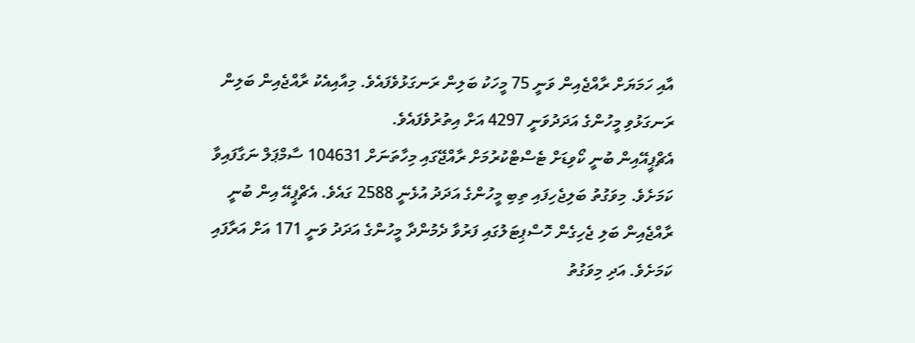އާއި ހަމަޔަށް ރާއްޖެއިން ވަނީ 75 މީހަކު ބަލިން ރަނގަޅުވެފައެވެ. މިއާއިއެކު ރާއްޖެއިން ބަލިން ރަނގަޅުވި މީހުންގެ އަދަދުވަނީ 4297 އަށް އިތުރުވެފައެވެ.
އެޗްޕީއޭއިން ބުނީ ކޯވިޑަށް ޓެސްޓްކުރުމަށް ރާއްޖޭގައި މިހާތަނަށް 104631 ސާމްޕަލް ނަގާފައިވާ ކަމަށެވެ. މިވަގުތު ބަލިޖެހިފައި ތިބި މީހުންގެ އަދަދު އުޅެނީ 2588 ގައެވެ. އެޗްޕީއޭ އިން ބުނީ ރާއްޖެއިން ބަލި ޖެހިގެން ހޮސްޕިޓަލުގައި ފަރުވާ ދެމުންދާ މީހުންގެ އަދަދު ވަނީ 171 އަށް އަރާފައި ކަމަށެވެ. އަދި މިވަގުތު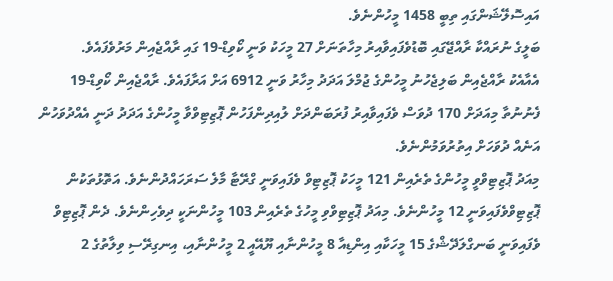އައިސޮލޭޝަންގައި ތިބީ 1458 މީހުންނެވެ.
ބަލީގެ ނުރައްކާ ރާއްޖޭގައި ބޮޑުވެފައިވާއިރު މިހާތަނަށް 27 މީހަކު ވަނީ ކޯވިޑް-19 ގައި ރާއްޖެއިން މަރުވެފައެވެ.
އެއާއެކު ރާއްޖެއިން ބަލިޖެހުނު މީހުންގެ ޖުމްލަ އަދަދު މިހާރު ވަނީ 6912 އަށް އަރާފައެވެ. ރާއްޖެއިން ކޯވިޑް-19 ފެނުނުތާ މިއަދަށް 170 ދުވަސް ވެފައިވާއިރު ފުރަބަންދަށް ލުއިދިންފަހުން ޕޮޒިޓިވްވާ މީހުންގެ އަދަދު ދަނީ އެއްދުވަހުން އަނެއް ދުވަހަށް އިތުރުވަމުންނެވެ.
މިއަދު ޕޮޒިޓިވްވީ މީހުންގެ ތެރެއިން 121 މީހަކު ޕޮޒިޓިވް ވެފައިވަނީ ގްރޭޓާ މާލެ ސަރަހައްދުންނެވެ. އަތޮޅުތަކުން ޕޮޒިޓިވްވެފައިވަނީ 12 މީހުންނެވެ. މިއަދު ޕޮޒިޓިވްވި މީހުގެ ތެރެއިން 103 މީހުންނަކީ ދިވެހިންނެވެ. ދެން ޕޮޒިޓިވް ވެފައިވަނީ ބަނގްލަދޭޝްގެ 15 މީހަކާއި އިންޑިއާ 8 މީހުންނާއި ޔޫއޭއީ 2 މީހުންނާއި، އިނގިރޭސި ވިލާތުގެ 2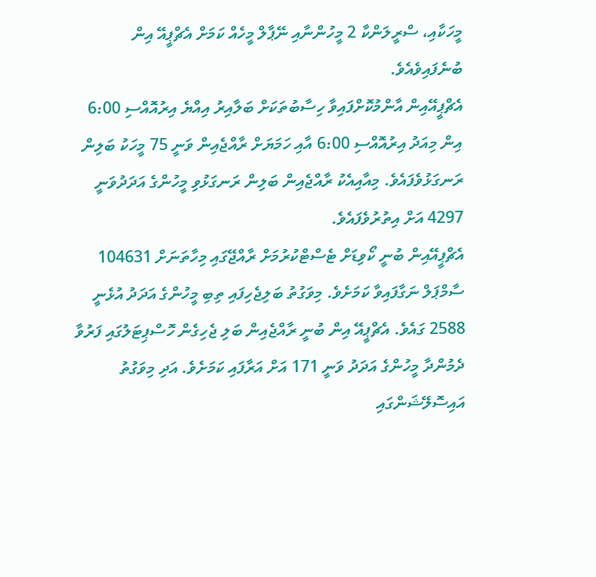މީހަކާއި، ސްރީލަންކާ 2 މީހުންނާއި ނޭޕާލް މީހެއް ކަމަށް އެޗްޕީއޭ އިން ބުނެފައިވެއެވެ.
އެޗްޕީއޭއިން އާންމުކޮށްފައިވާ ހިސާބުތަކަށް ބަލާއިރު އިއްޔެ އިރުއޮއްސި 6:00 އިން މިއަދު އިރުއޮއްސި 6:00 އާއި ހަމަޔަށް ރާއްޖެއިން ވަނީ 75 މީހަކު ބަލިން ރަނގަޅުވެފައެވެ. މިއާއިއެކު ރާއްޖެއިން ބަލިން ރަނގަޅުވި މީހުންގެ އަދަދުވަނީ 4297 އަށް އިތުރުވެފައެވެ.
އެޗްޕީއޭއިން ބުނީ ކޯވިޑަށް ޓެސްޓްކުރުމަށް ރާއްޖޭގައި މިހާތަނަށް 104631 ސާމްޕަލް ނަގާފައިވާ ކަމަށެވެ. މިވަގުތު ބަލިޖެހިފައި ތިބި މީހުންގެ އަދަދު އުޅެނީ 2588 ގައެވެ. އެޗްޕީއޭ އިން ބުނީ ރާއްޖެއިން ބަލި ޖެހިގެން ހޮސްޕިޓަލުގައި ފަރުވާ ދެމުންދާ މީހުންގެ އަދަދު ވަނީ 171 އަށް އަރާފައި ކަމަށެވެ. އަދި މިވަގުތު އައިސޮލޭޝަންގައި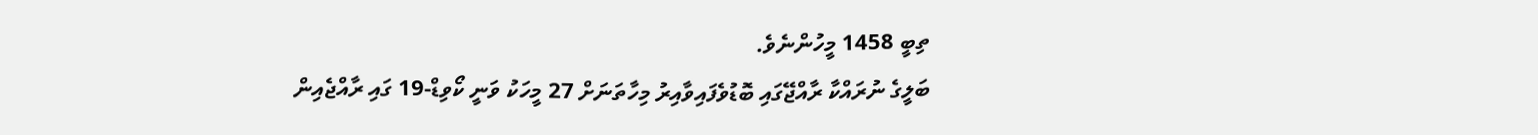ތިބީ 1458 މީހުންނެވެ.
ބަލީގެ ނުރައްކާ ރާއްޖޭގައި ބޮޑުވެފައިވާއިރު މިހާތަނަށް 27 މީހަކު ވަނީ ކޯވިޑް-19 ގައި ރާއްޖެއިން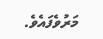މަރުވެފައެވެ.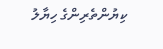ކިޔުންތެރިންގެ ހިޔާލު